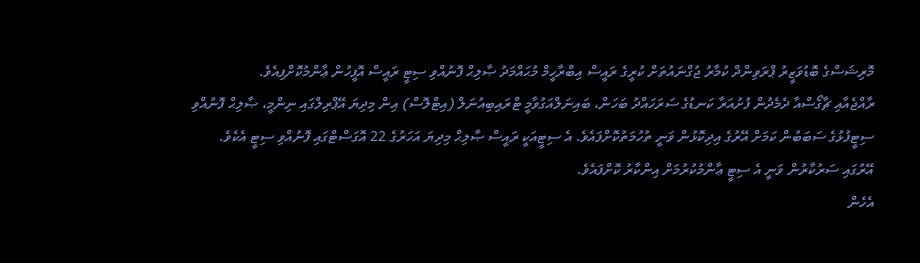މޮރިޝަސްގެ ބޮޑުވަޒީރު ޕްރަވިންދް ކުމާރު ޖުގްނައުތަށް ކުރީގެ ރައީސް އިބްރާހީމް މުޙައްމަދު ޞާލިޙް ފޮނުއްވި ސިޓީ ރައީސް އޮފީހުން ޢާންމުކޮށްފިއެވެ.
ރާއްޖެއާއި ޗާގޯސްއާ ދެމެދުން ފުށުއަރާ ކަނޑުގެ ސަރަހައްދު ބަހަން، ބައިނަލްއަގުވާމީ ޓްރައިބިއުނަލް (އިޓްލޮސް) އިން މިދިޔަ އޭޕްރިލްގައި ނިންމީ، ޞާލިޙް ފޮނުއްވި ސިޓީފުޅުގެ ސަބަބުން ކަމަށް އޭރުގެ އިދިކޮޅުން ވަނީ ތުހުމަތުކޮށްފައެވެ. އެ ސިޓީއަކީ ރައީސް ޞާލިޙް މިދިޔަ އަހަރުގެ 22 އޮގަސްޓްގައި ފޮނުއްވި ސިޓީ އެކެވެ. އޭރުގައި ސަރުކާރުން ވަނީ އެ ސިޓީ ޢާންމުކުރުމަށް އިންކާރު ކޮށްފައެވެ.
އެހެން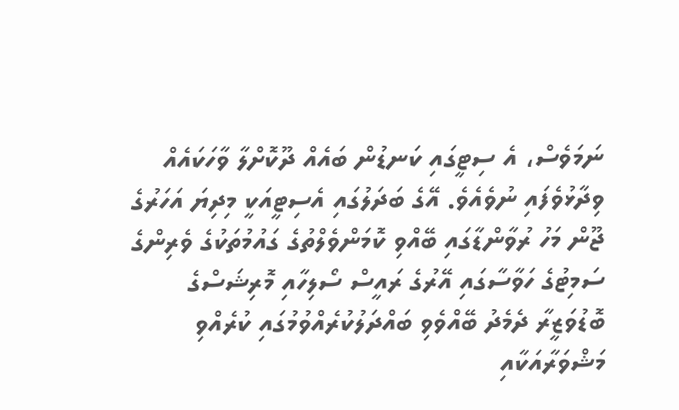ނަމަވެސް، އެ ސިޓީގައި ކަނޑުން ބައެއް ދޫކޮށްލާ ވާހަކައެއް ވިދާޅުވެފައި ނުވެއެވެ. އޭގެ ބަދަލުގައި އެސިޓީއަކީ މިދިޔަ އަހަރުގެ ޖޫން މަހު ރުވާންޑާގައި ބޭއްވި ކޮމަންވެލްތުގެ ގައުމުތަކުގެ ވެރިންގެ ސަމިޓުގެ ހަވާސާގައި އޭރުގެ ރައީސް ސޯލިހާއި މޮރިޝަސްގެ ބޮޑުވަޒީރާ ދެމެދު ބޭއްވެވި ބައްދަލުކުރެއްވުމުގައި ކުރެއްވި މަޝްވަރާއަކާއި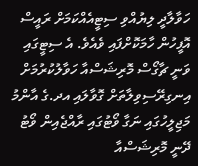ހަވާލާދީ ލިޔުއްވި ސިޓީއެއްކަމަށް ރައީސް އޮފީހުން ހާމަކޮށްފައި ވެއެވެ. އެ ސިޓީގައި ވަނީ ޗާގޯސް މޮރިޝަސްއާ ހަވާލުކުރުމަށް އިނގިރޭސިވިލާތަށް ގޮވާލައި އދ.ގެ އާންމު މަޖިލީހުގައި ނަގާ ވޯޓުގައި ރާއްޖެއިން ވޯޓު ދޭނީ މޮރިޝަސްއާ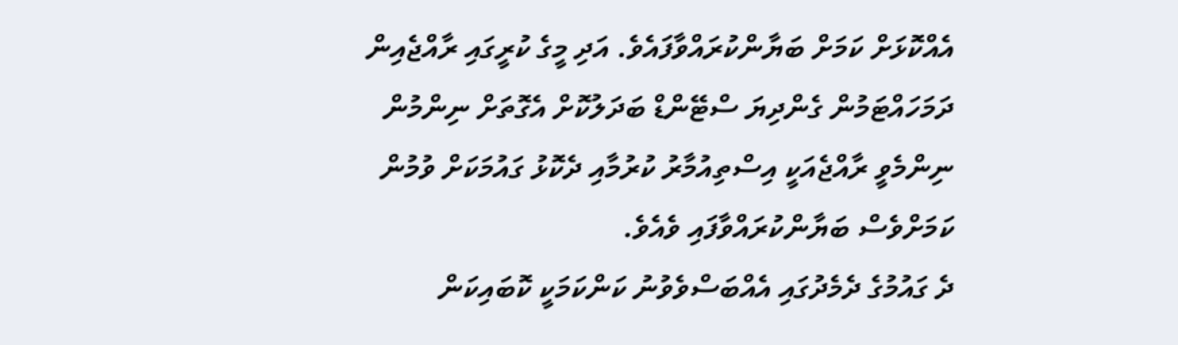އެއްކޮޅަށް ކަމަށް ބަޔާންކުރައްވާފައެވެ. އަދި މީގެ ކުރީގައި ރާއްޖެއިން ދަމަހައްޓަމުން ގެންދިޔަ ސްޓޭންޑް ބަދަލުކޮށް އެގޮތަށް ނިންމުން ނިންމެވީ ރާއްޖެއަކީ އިސްތިއުމާރު ކުރުމާއި ދެކޮޅު ގައުމަކަށް ވުމުން ކަމަށްވެސް ބަޔާންކުރައްވާފައި ވެއެވެ.
ދެ ގައުމުގެ ދެމެދުގައި އެއްބަސްވެވުނު ކަންކަމަކީ ކޮބައިކަން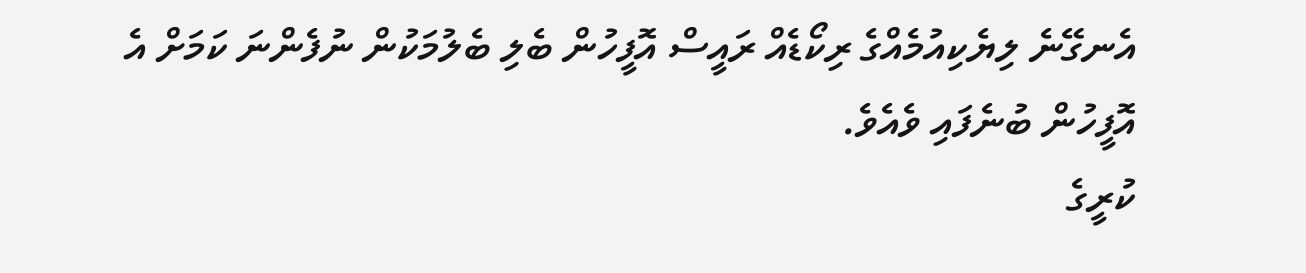އެނގޭނެ ލިޔެކިއުމެއްގެ ރިކޯޑެއް ރައީސް އޮފީހުން ބެލި ބެލުމަކުން ނުފެންނަ ކަމަށް އެ އޮފީހުން ބުނެފައި ވެއެވެ.
ކުރީގެ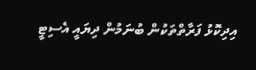އިދިކޮޅު ފަރާތްތަކުން ބުނަމުން ދިޔައީ އެސިޓީ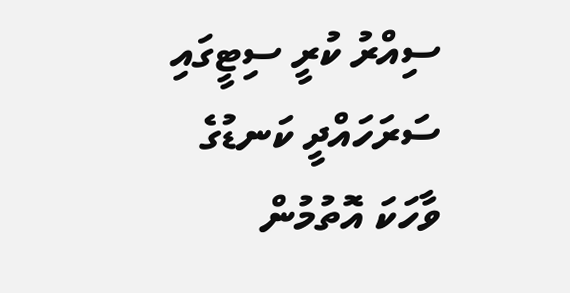ސިއްރު ކުރީ ސިޓީގައި ސަރަހައްދީ ކަނޑުގެ ވާހަކަ އޮތުމުން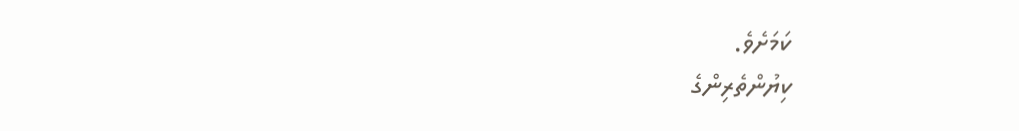ކަމަށެވެ.
ކިޔުންތެރިންގެ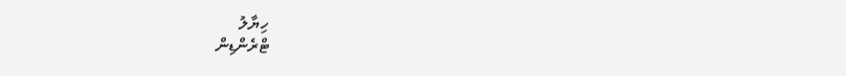ހިޔާލު
ޓްރެންޑިން